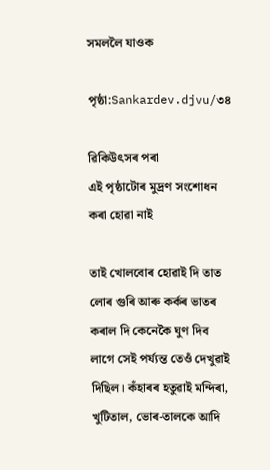সমললৈ যাওক

পৃষ্ঠা:Sankardev.djvu/৩৪

ৱিকিউৎসৰ পৰা
এই পৃষ্ঠাটোৰ মুদ্ৰণ সংশোধন কৰা হোৱা নাই

তাই খোলবোৰ হোৱাই দি তাত লোৰ গুৰি আৰু কৰ্কৰ ভাতৰ কৰাল দি কেনেকৈ ঘুণ দিব লাগে সেই পৰ্য্যন্ত তেওঁ দেখুৱাই দিছিল। কঁহাৰৰ হতুৱাই মন্দিৰা, খুটিতাল, ভোৰ-তালকে আদি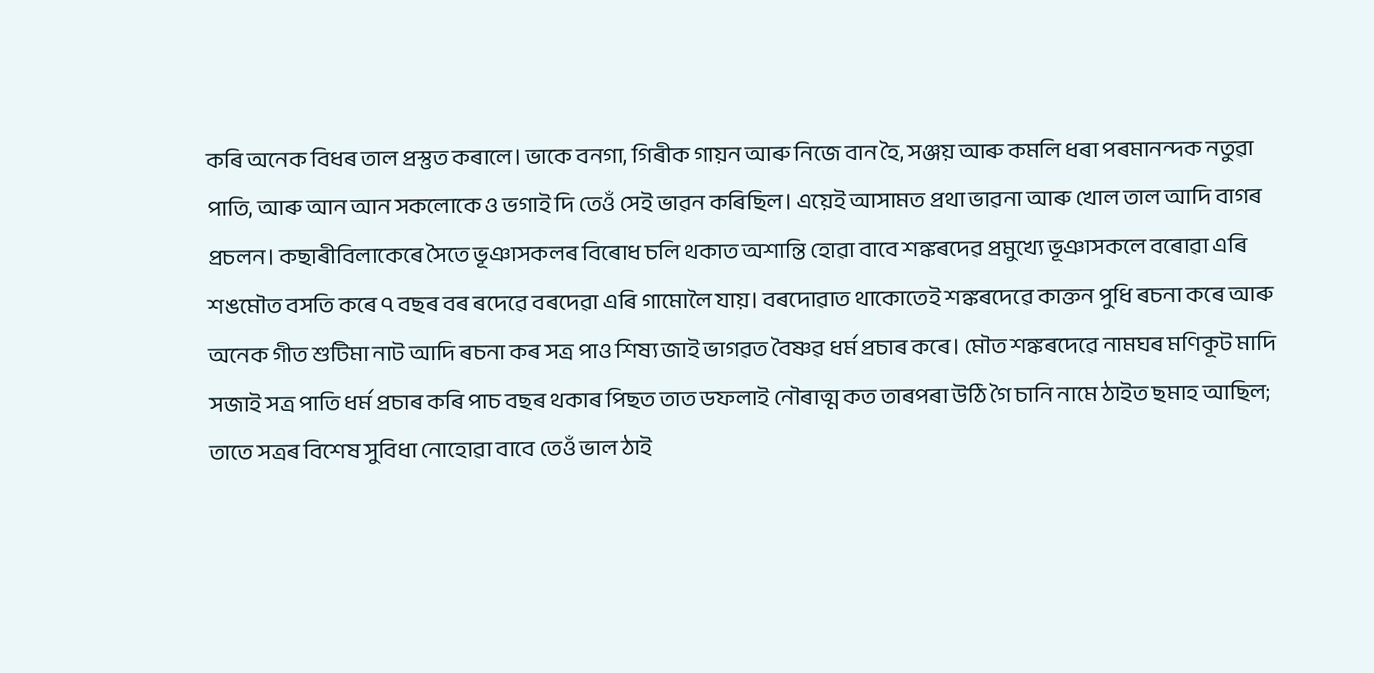কৰি অনেক বিধৰ তাল প্ৰস্তুত কৰালে। ভাকে বনগা, গিৰীক গায়ন আৰু নিজে বান হৈ, সঞ্জয় আৰু কমলি ধৰা পৰমানন্দক নতুৱা পাতি, আৰু আন আন সকলোকে ও ভগাই দি তেওঁ সেই ভাৱন কৰিছিল। এয়েই আসামত প্ৰথা ভাৱনা আৰু খোল তাল আদি বাগৰ প্ৰচলন। কছাৰীবিলাকেৰে সৈতে ভূঞাসকলৰ বিৰোধ চলি থকাত অশান্তি হোৱা বাবে শঙ্কৰদেৱ প্ৰমুখ্যে ভূঞাসকলে বৰোৱা এৰি শঙমৌত বসতি কৰে ৭ বছৰ বৰ ৰদেৱে বৰদেৱা এৰি গামোলৈ যায়। বৰদোৱাত থাকোতেই শঙ্কৰদেৱে কাক্তন পুধি ৰচনা কৰে আৰু অনেক গীত শুটিমা নাট আদি ৰচনা কৰ সত্ৰ পাও শিষ্য জাই ভাগৱত বৈষ্ণৱ ধৰ্ম প্ৰচাৰ কৰে। মৌত শঙ্কৰদেৱে নামঘৰ মণিকূট মাদি সজাই সত্ৰ পাতি ধৰ্ম প্ৰচাৰ কৰি পাচ বছৰ থকাৰ পিছত তাত ডফলাই নৌৰাত্ম কত তাৰপৰা উঠি গৈ চানি নামে ঠাইত ছমাহ আছিল; তাতে সত্ৰৰ বিশেষ সুবিধা নোহোৱা বাবে তেওঁ ভাল ঠাই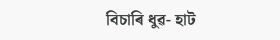বিচাৰি ধুৱ- হাট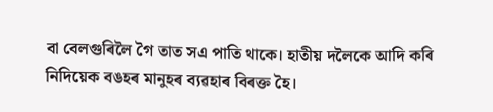বা বেলগুৰিলৈ গৈ তাত সএ পাতি থাকে। হাতীয় দলৈকে আদি কৰি নিদিয়েক বঙহৰ মানুহৰ ব্যৱহাৰ বিৰক্ত হৈ।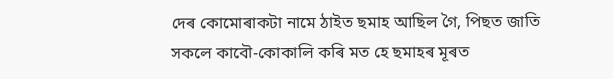দেৰ কোমোৰাকটা নামে ঠাইত ছমাহ আছিল গৈ, পিছত জাতি সকলে কাবৌ-কোকালি কৰি মত হে ছমাহৰ মূৰত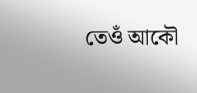তেওঁ আকৌ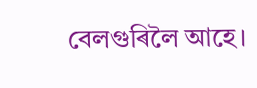বেলগুৰিলৈ আহে।